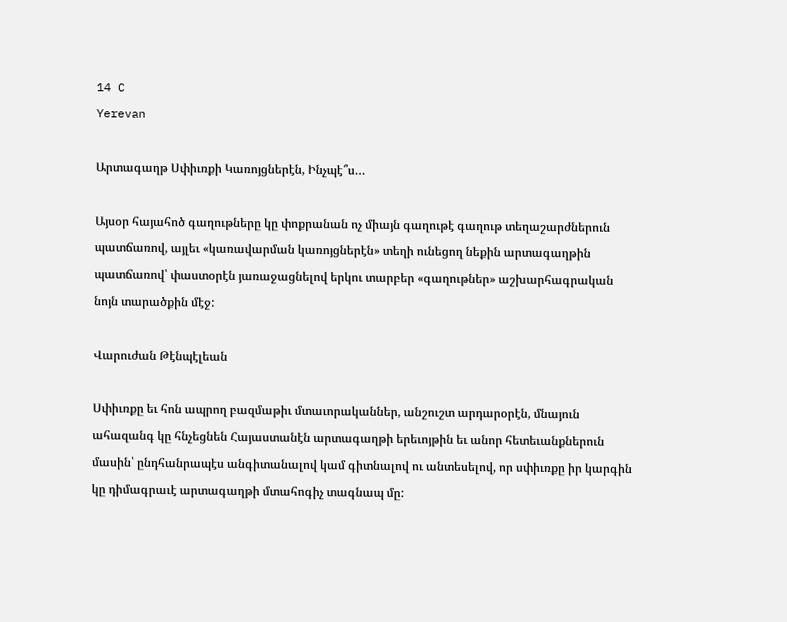14 C
Yerevan

Արտագաղթ Սփիւռքի Կառոյցներէն, Ինչպէ՞ս…

Այսօր հայահոծ գաղութները կը փոքրանան ոչ միայն գաղութէ գաղութ տեղաշարժներուն պատճառով, այլեւ «կառավարման կառոյցներէն» տեղի ունեցող նեքին արտագաղթին պատճառով՝ փաստօրէն յառաջացնելով երկու տարբեր «գաղութներ» աշխարհագրական նոյն տարածքին մէջ:

Վարուժան Թէնպէլեան

Սփիւռքը եւ հոն ապրող բազմաթիւ մտաւորականներ, անշուշտ արդարօրէն, մնայուն ահազանգ կը հնչեցնեն Հայաստանէն արտագաղթի երեւոյթին եւ անոր հետեւանքներուն մասին՝ ընդհանրապէս անգիտանալով կամ գիտնալով ու անտեսելով, որ սփիւռքը իր կարգին կը դիմագրաւէ արտագաղթի մտահոգիչ տագնապ մը: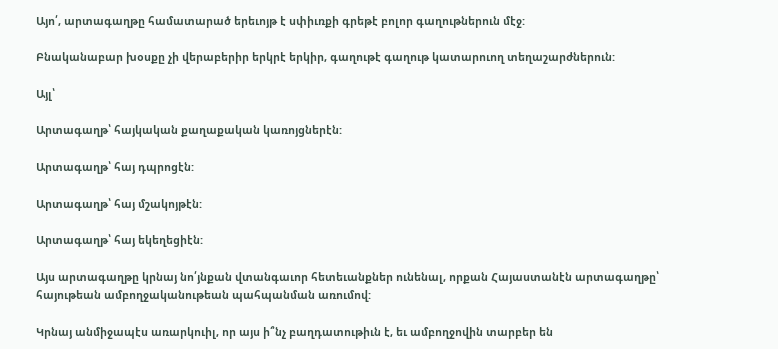Այո՛, արտագաղթը համատարած երեւոյթ է սփիւռքի գրեթէ բոլոր գաղութներուն մէջ:

Բնականաբար խօսքը չի վերաբերիր երկրէ երկիր, գաղութէ գաղութ կատարուող տեղաշարժներուն:

Այլ՝

Արտագաղթ՝ հայկական քաղաքական կառոյցներէն:

Արտագաղթ՝ հայ դպրոցէն:

Արտագաղթ՝ հայ մշակոյթէն:

Արտագաղթ՝ հայ եկեղեցիէն:

Այս արտագաղթը կրնայ նո՛յնքան վտանգաւոր հետեւանքներ ունենալ, որքան Հայաստանէն արտագաղթը՝ հայութեան ամբողջականութեան պահպանման առումով:

Կրնայ անմիջապէս առարկուիլ, որ այս ի՞նչ բաղդատութիւն է, եւ ամբողջովին տարբեր են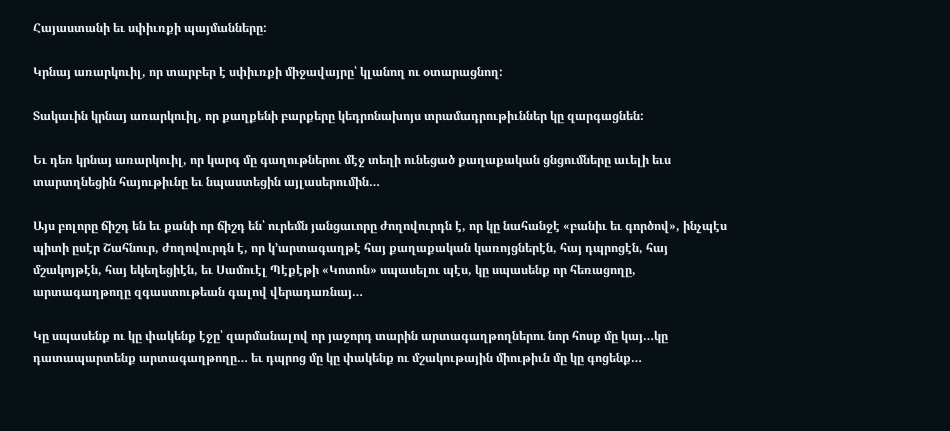Հայաստանի եւ սփիւռքի պայմանները:

Կրնայ առարկուիլ, որ տարբեր է սփիւռքի միջավայրը՝ կլանող ու օտարացնող:

Տակաւին կրնայ առարկուիլ, որ քաղքենի բարքերը կեդրոնախոյս տրամադրութիւններ կը զարգացնեն:

Եւ դեռ կրնայ առարկուիլ, որ կարգ մը գաղութներու մէջ տեղի ունեցած քաղաքական ցնցումները աւելի եւս տարտղնեցին հայութիւնը եւ նպաստեցին այլասերումին…

Այս բոլորը ճիշդ են եւ քանի որ ճիշդ են՝ ուրեմն յանցաւորը ժողովուրդն է, որ կը նահանջէ «բանիւ եւ գործով», ինչպէս պիտի ըսէր Շահնուր, ժողովուրդն է, որ կ’արտագաղթէ հայ քաղաքական կառոյցներէն, հայ դպրոցէն, հայ մշակոյթէն, հայ եկեղեցիէն, եւ Սամուէլ Պէքէթի «Կոտոն» սպասելու պէս, կը սպասենք որ հեռացողը, արտագաղթողը զգաստութեան գալով վերադառնայ…

Կը սպասենք ու կը փակենք էջը՝ զարմանալով որ յաջորդ տարին արտագաղթողներու նոր հոսք մը կայ…կը դատապարտենք արտագաղթողը… եւ դպրոց մը կը փակենք ու մշակութային միութիւն մը կը գոցենք…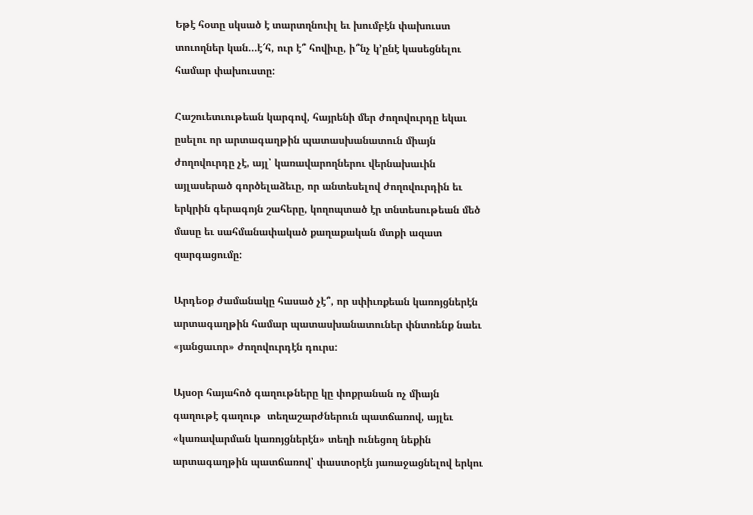Եթէ հօտը սկսած է տարտղնուիլ եւ խումբէն փախուստ տուողներ կան…է՜հ, ուր է՞ հովիւը, ի՞նչ կ’ընէ կասեցնելու համար փախուստը:

Հաշուետւութեան կարգով, հայրենի մեր ժողովուրդը եկաւ ըսելու որ արտագաղթին պատասխանատուն միայն ժողովուրդը չէ, այլ՝ կառավարողներու վերնախաւին այլասերած գործելաձեւը, որ անտեսելով ժողովուրդին եւ երկրին գերագոյն շահերը, կողոպտած էր տնտեսութեան մեծ մասը եւ սահմանափակած քաղաքական մտքի ազատ զարգացումը:

Արդեօք ժամանակը հասած չէ՞, որ սփիւռքեան կառոյցներէն արտագաղթին համար պատասխանատուներ փնտռենք նաեւ «յանցաւոր» ժողովուրդէն դուրս:

Այսօր հայահոծ գաղութները կը փոքրանան ոչ միայն գաղութէ գաղութ  տեղաշարժներուն պատճառով, այլեւ «կառավարման կառոյցներէն» տեղի ունեցող նեքին արտագաղթին պատճառով՝ փաստօրէն յառաջացնելով երկու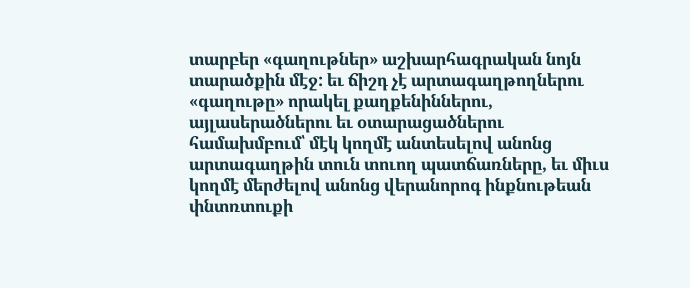տարբեր «գաղութներ» աշխարհագրական նոյն տարածքին մէջ: եւ ճիշդ չէ արտագաղթողներու «գաղութը» որակել քաղքենիններու, այլասերածներու եւ օտարացածներու համախմբում՝ մէկ կողմէ անտեսելով անոնց արտագաղթին տուն տուող պատճառները, եւ միւս կողմէ մերժելով անոնց վերանորոգ ինքնութեան փնտռտուքի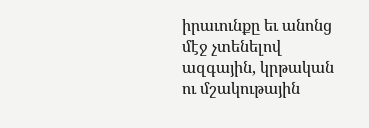իրաւունքը եւ անոնց մէջ չտենելով ազգային, կրթական ու մշակութային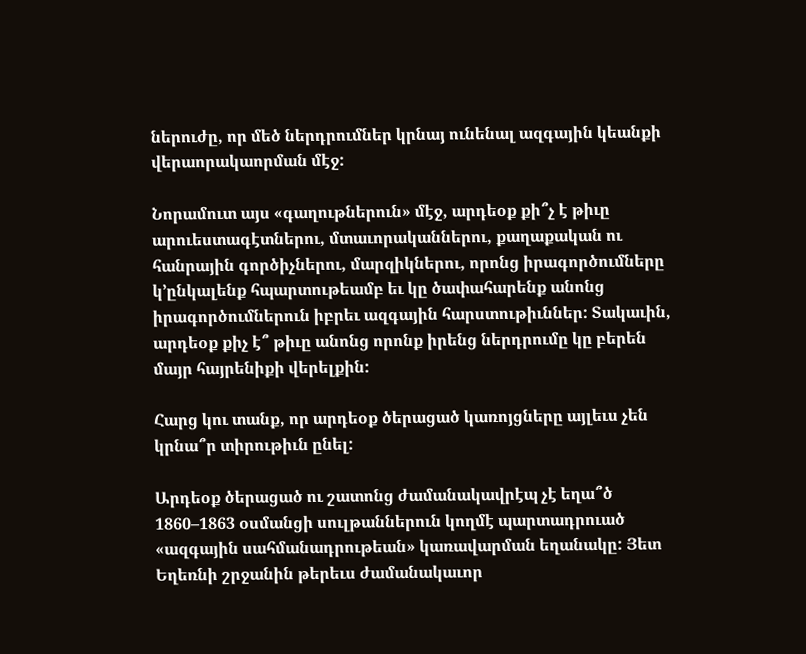ներուժը, որ մեծ ներդրումներ կրնայ ունենալ ազգային կեանքի վերաորակաորման մէջ:

Նորամուտ այս «գաղութներուն» մէջ, արդեօք քի՞չ է թիւը արուեստագէտներու, մտաւորականներու, քաղաքական ու հանրային գործիչներու, մարզիկներու, որոնց իրագործումները կ’ընկալենք հպարտութեամբ եւ կը ծափահարենք անոնց իրագործումներուն իբրեւ ազգային հարստութիւններ: Տակաւին,  արդեօք քիչ է՞ թիւը անոնց որոնք իրենց ներդրումը կը բերեն մայր հայրենիքի վերելքին:

Հարց կու տանք, որ արդեօք ծերացած կառոյցները այլեւս չեն կրնա՞ր տիրութիւն ընել:

Արդեօք ծերացած ու շատոնց ժամանակավրէպ չէ եղա՞ծ 1860–1863 օսմանցի սուլթաններուն կողմէ պարտադրուած «ազգային սահմանադրութեան» կառավարման եղանակը: Յետ Եղեռնի շրջանին թերեւս ժամանակաւոր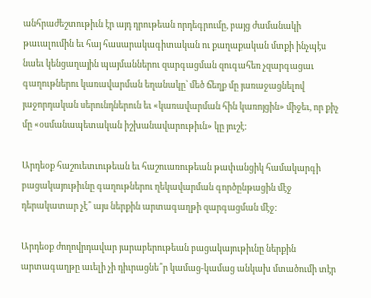անհրաժեշտութիւն էր այդ դրութեան որդեգրումը, բայց ժամանակի թաւալումին եւ հայ հասարակագիտական ու քաղաքական մտքի ինչպէս նաեւ կենցաղային պայմաններու զարգացման զուգահեռ չզարգացաւ գաղութներու կառավարման եղանակը՝ մեծ ճեղք մը յառաջացնելով յաջորդական սերունդներուն եւ «կառավարման հին կառոյցին» միջեւ, որ քիչ մը «օսմանապետական իշխանավարութիւն» կը յուշէ:

Արդեօք հաշուետւութեան եւ հաշուառութեան թափանցիկ համակարգի բացակայութիւնը գաղութներու ղեկավարման գործընթացին մէջ դերակատար չէ՞ այս ներքին արտագաղթի զարգացման մէջ:

Արդեօք ժողովրդավար յարաբերութեան բացակայութիւնը ներքին արտագաղթը աւելի չի դիւրացնե՞ր կամաց-կամաց անկախ մտածումի տէր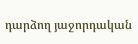դարձող յաջորդական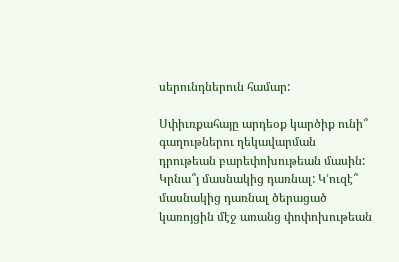սերունդներուն համար:

Սփիւռքահայը արդեօք կարծիք ունի՞ գաղութներու ղեկավարման դրութեան բարեփոխութեան մասին: Կրնա՞յ մասնակից դառնալ: Կ’ուզէ՞ մասնակից դառնալ ծերացած կառոյցին մէջ առանց փոփոխութեան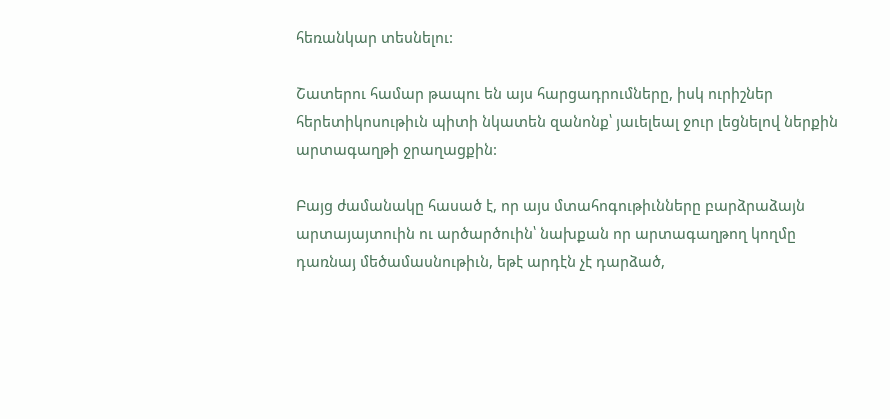հեռանկար տեսնելու:

Շատերու համար թապու են այս հարցադրումները, իսկ ուրիշներ հերետիկոսութիւն պիտի նկատեն զանոնք՝ յաւելեալ ջուր լեցնելով ներքին արտագաղթի ջրաղացքին:

Բայց ժամանակը հասած է, որ այս մտահոգութիւնները բարձրաձայն արտայայտուին ու արծարծուին՝ նախքան որ արտագաղթող կողմը դառնայ մեծամասնութիւն, եթէ արդէն չէ դարձած,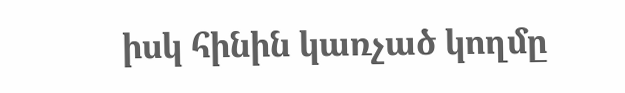իսկ հինին կառչած կողմը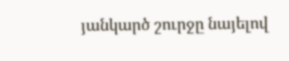յանկարծ շուրջը նայելով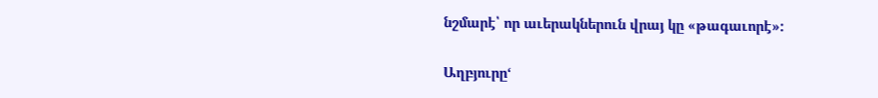նշմարէ՝ որ աւերակներուն վրայ կը «թագաւորէ»:

Աղբյուրը‘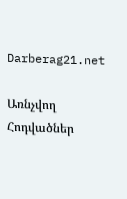Darberag21.net

Առնչվող Հոդվածներ